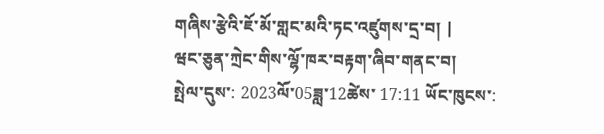གཞིས་རྩེའི་ཇོ་མོ་གླང་མའི་ཏང་འཛུགས་དྲ་བ། |
ཝང་ཅུན་ཀྲེང་གིས་ལྷོ་ཁར་བརྟག་ཞིབ་གནང་བ།
སྤེལ་དུས་: 2023ལོ་05ཟླ་12ཚེས་ 17:11 ཡོང་ཁུངས་: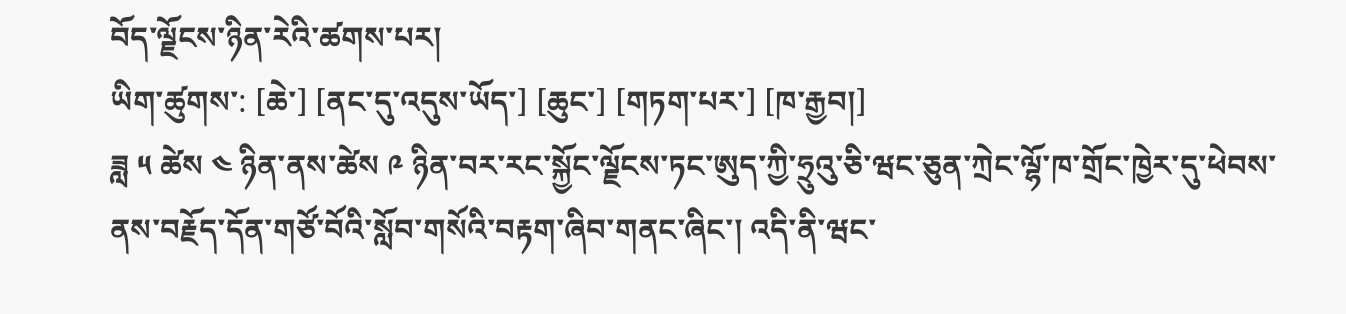བོད་ལྗོངས་ཉིན་རེའི་ཚགས་པར།
ཡིག་ཚུགས་: [ཆེ་] [ནང་དུ་འདུས་ཡོད་] [ཆུང་] [གཏག་པར་] [ཁ་རྒྱབ།]
ཟླ ༥ ཚེས ༤ ཉིན་ནས་ཚེས ༩ ཉིན་བར་རང་སྐྱོང་ལྗོངས་ཏང་ཨུད་ཀྱི་ཧྲུའུ་ཅི་ཝང་ཅུན་ཀྲེང་ལྷོ་ཁ་གྲོང་ཁྱེར་དུ་ཕེབས་ནས་བརྗོད་དོན་གཙོ་བོའི་སློབ་གསོའི་བརྟག་ཞིབ་གནང་ཞིང་། འདི་ནི་ཝང་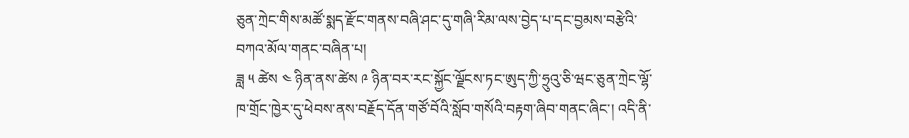ཅུན་ཀྲེང་གིས་མཚོ་སྨད་རྫོང་གནས་བཞི་ཤང་དུ་གཞི་རིམ་ལས་བྱེད་པ་དང་བྱམས་བརྩེའི་བཀའ་མོལ་གནང་བཞིན་པ།
ཟླ ༥ ཚེས ༤ ཉིན་ནས་ཚེས ༩ ཉིན་བར་རང་སྐྱོང་ལྗོངས་ཏང་ཨུད་ཀྱི་ཧྲུའུ་ཅི་ཝང་ཅུན་ཀྲེང་ལྷོ་ཁ་གྲོང་ཁྱེར་དུ་ཕེབས་ནས་བརྗོད་དོན་གཙོ་བོའི་སློབ་གསོའི་བརྟག་ཞིབ་གནང་ཞིང་། འདི་ནི་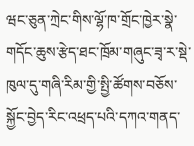ཝང་ཅུན་ཀྲེང་གིས་ལྷོ་ཁ་གྲོང་ཁྱེར་སྣེ་གདོང་ཆུས་རྩེད་ཐང་ཁྲོམ་གཞུང་ཟྭ་ར་སྡེ་ཁུལ་དུ་གཞི་རིམ་གྱི་སྤྱི་ཚོགས་བཅོས་སྐྱོང་བྱེད་རིང་འཕྲད་པའི་དཀའ་གནད་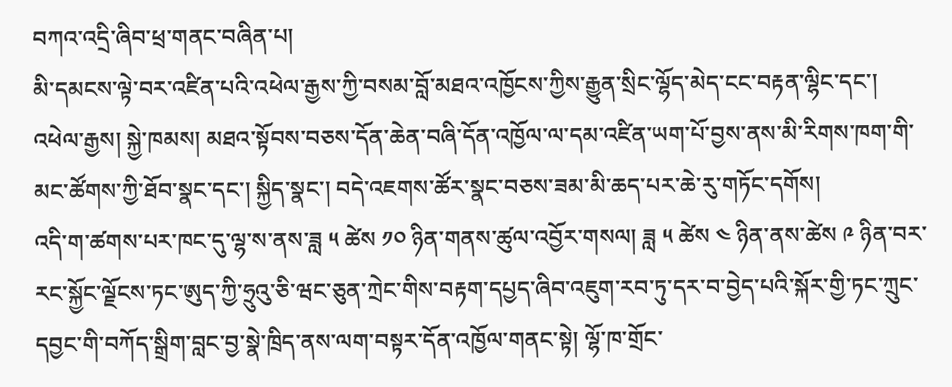བཀའ་འདྲི་ཞིབ་ཕྲ་གནང་བཞིན་པ།
མི་དམངས་ལྟེ་བར་འཛིན་པའི་འཕེལ་རྒྱས་ཀྱི་བསམ་བློ་མཐའ་འཁྱོངས་ཀྱིས་རྒྱུན་སྲིང་ལྷོད་མེད་ངང་བརྟན་ལྷིང་དང་། འཕེལ་རྒྱས། སྐྱེ་ཁམས། མཐའ་སྟོབས་བཅས་དོན་ཆེན་བཞི་དོན་འཁྱོལ་ལ་དམ་འཛིན་ཡག་པོ་བྱས་ནས་མི་རིགས་ཁག་གི་མང་ཚོགས་ཀྱི་ཐོབ་སྣང་དང་། སྐྱིད་སྣང་། བདེ་འཇགས་ཚོར་སྣང་བཅས་ཟམ་མི་ཆད་པར་ཆེ་རུ་གཏོང་དགོས།
འདི་ག་ཚགས་པར་ཁང་དུ་ལྷ་ས་ནས་ཟླ ༥ ཚེས ༡༠ ཉིན་གནས་ཚུལ་འབྱོར་གསལ། ཟླ ༥ ཚེས ༤ ཉིན་ནས་ཚེས ༩ ཉིན་བར་རང་སྐྱོང་ལྗོངས་ཏང་ཨུད་ཀྱི་ཧྲུའུ་ཅི་ཝང་ཅུན་ཀྲེང་གིས་བརྟག་དཔྱད་ཞིབ་འཇུག་རབ་ཏུ་དར་བ་བྱེད་པའི་སྐོར་གྱི་ཏང་ཀྲུང་དབྱང་གི་བཀོད་སྒྲིག་བླང་བྱ་སྣེ་ཁྲིད་ནས་ལག་བསྟར་དོན་འཁྱོལ་གནང་སྟེ། ལྷོ་ཁ་གྲོང་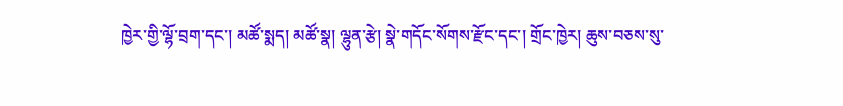ཁྱེར་གྱི་ལྷོ་བྲག་དང་། མཚོ་སྨད། མཚོ་སྣ། ལྷུན་རྩེ། སྣེ་གདོང་སོགས་རྫོང་དང་། གྲོང་ཁྱེར། ཆུས་བཅས་སུ་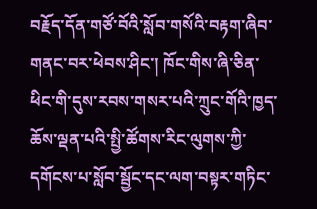བརྗོད་དོན་གཙོ་བོའི་སློབ་གསོའི་བརྟག་ཞིབ་གནང་བར་ཕེབས་ཤིང་། ཁོང་གིས་ཞི་ཅིན་ཕིང་གི་དུས་རབས་གསར་པའི་ཀྲུང་གོའི་ཁྱད་ཆོས་ལྡན་པའི་སྤྱི་ཚོགས་རིང་ལུགས་ཀྱི་དགོངས་པ་སློབ་སྦྱོང་དང་ལག་བསྟར་གཏིང་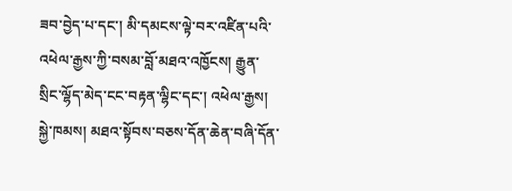ཟབ་བྱེད་པ་དང་། མི་དམངས་ལྟེ་བར་འཛིན་པའི་འཕེལ་རྒྱས་ཀྱི་བསམ་བློ་མཐའ་འཁྱོངས། རྒྱུན་སྲིང་ལྷོད་མེད་ངང་བརྟན་ལྷིང་དང་། འཕེལ་རྒྱས། སྐྱེ་ཁམས། མཐའ་སྟོབས་བཅས་དོན་ཆེན་བཞི་དོན་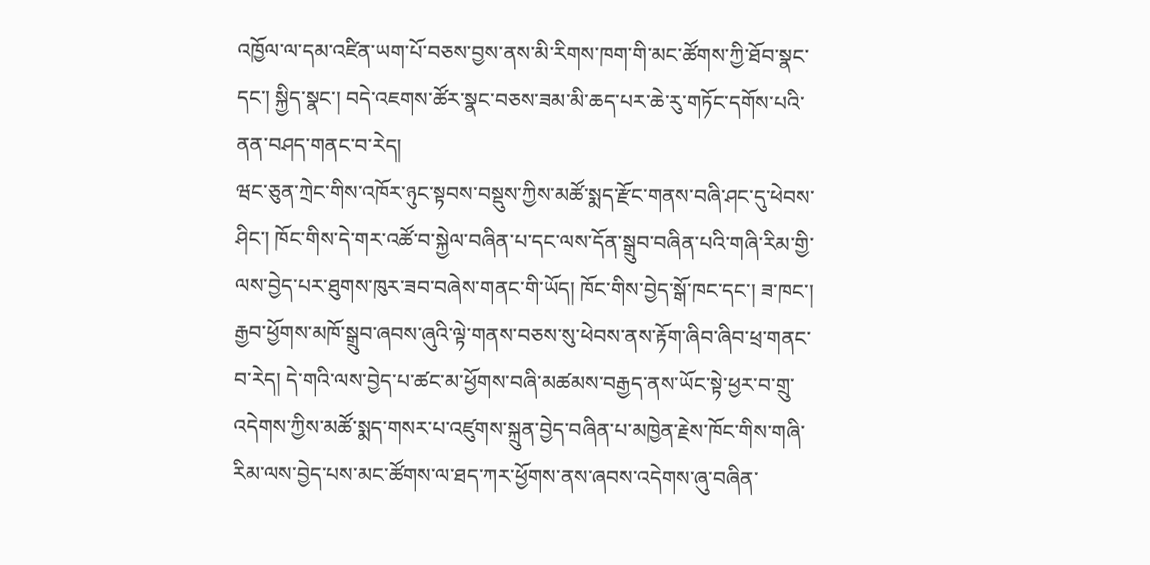འཁྱོལ་ལ་དམ་འཛིན་ཡག་པོ་བཅས་བྱས་ནས་མི་རིགས་ཁག་གི་མང་ཚོགས་ཀྱི་ཐོབ་སྣང་དང་། སྐྱིད་སྣང་། བདེ་འཇགས་ཚོར་སྣང་བཅས་ཟམ་མི་ཆད་པར་ཆེ་རུ་གཏོང་དགོས་པའི་ནན་བཤད་གནང་བ་རེད།
ཝང་ཅུན་ཀྲེང་གིས་འཁོར་ཉུང་སྟབས་བསྡུས་ཀྱིས་མཚོ་སྨད་རྫོང་གནས་བཞི་ཤང་དུ་ཕེབས་ཤིང་། ཁོང་གིས་དེ་གར་འཚོ་བ་སྐྱེལ་བཞིན་པ་དང་ལས་དོན་སྒྲུབ་བཞིན་པའི་གཞི་རིམ་གྱི་ལས་བྱེད་པར་ཐུགས་ཁུར་ཟབ་བཞེས་གནང་གི་ཡོད། ཁོང་གིས་བྱེད་སྒོ་ཁང་དང་། ཟ་ཁང་། རྒྱབ་ཕྱོགས་མཁོ་སྒྲུབ་ཞབས་ཞུའི་ལྟེ་གནས་བཅས་སུ་ཕེབས་ནས་རྟོག་ཞིབ་ཞིབ་ཕྲ་གནང་བ་རེད། དེ་གའི་ལས་བྱེད་པ་ཚང་མ་ཕྱོགས་བཞི་མཚམས་བརྒྱད་ནས་ཡོང་སྟེ་ཕྱར་བ་གྲུ་འདེགས་ཀྱིས་མཚོ་སྨད་གསར་པ་འཛུགས་སྐྲུན་བྱེད་བཞིན་པ་མཁྱེན་རྗེས་ཁོང་གིས་གཞི་རིམ་ལས་བྱེད་པས་མང་ཚོགས་ལ་ཐད་ཀར་ཕྱོགས་ནས་ཞབས་འདེགས་ཞུ་བཞིན་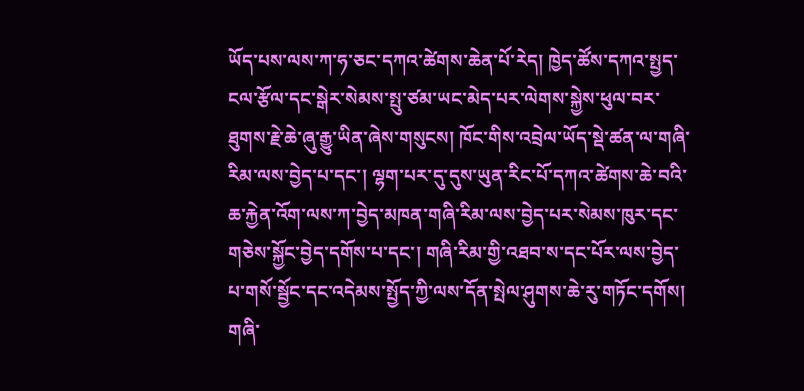ཡོད་པས་ལས་ཀ་ཧ་ཅང་དཀའ་ཚེགས་ཆེན་པོ་རེད། ཁྱེད་ཚོས་དཀའ་སྤྱད་ངལ་རྩོལ་དང་སྒེར་སེམས་སྤུ་ཙམ་ཡང་མེད་པར་ལེགས་སྐྱེས་ཕུལ་བར་ཐུགས་རྗེ་ཆེ་ཞུ་རྒྱུ་ཡིན་ཞེས་གསུངས། ཁོང་གིས་འབྲེལ་ཡོད་སྡེ་ཚན་ལ་གཞི་རིམ་ལས་བྱེད་པ་དང་། ལྷག་པར་དུ་དུས་ཡུན་རིང་པོ་དཀའ་ཚེགས་ཆེ་བའི་ཆ་རྐྱེན་འོག་ལས་ཀ་བྱེད་མཁན་གཞི་རིམ་ལས་བྱེད་པར་སེམས་ཁུར་དང་གཅེས་སྐྱོང་བྱེད་དགོས་པ་དང་། གཞི་རིམ་གྱི་འཐབ་ས་དང་པོར་ལས་བྱེད་པ་གསོ་སྦྱོང་དང་འདེམས་སྤྱོད་ཀྱི་ལས་དོན་སྤེལ་ཤུགས་ཆེ་རུ་གཏོང་དགོས། གཞི་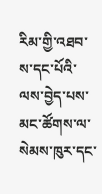རིམ་གྱི་འཐབ་ས་དང་པོའི་ལས་བྱེད་པས་མང་ཚོགས་ལ་སེམས་ཁུར་དང་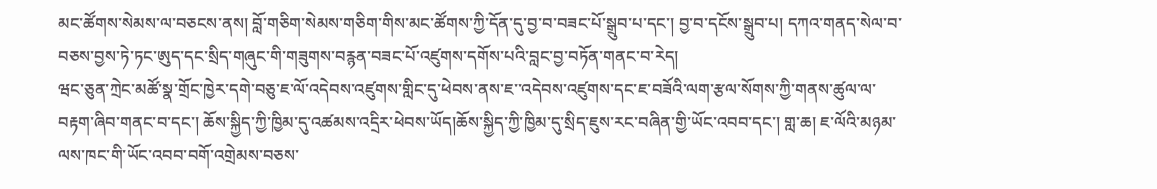མང་ཚོགས་སེམས་ལ་བཅངས་ནས། བློ་གཅིག་སེམས་གཅིག་གིས་མང་ཚོགས་ཀྱི་དོན་དུ་བྱ་བ་བཟང་པོ་སྒྲུབ་པ་དང་། བྱ་བ་དངོས་སྒྲུབ་པ། དཀའ་གནད་སེལ་བ་བཅས་བྱས་ཏེ་ཏང་ཨུད་དང་སྲིད་གཞུང་གི་གཟུགས་བརྙན་བཟང་པོ་འཛུགས་དགོས་པའི་བླང་བྱ་བཏོན་གནང་བ་རེད།
ཝང་ཅུན་ཀྲེང་མཚོ་སྣ་གྲོང་ཁྱེར་དགེ་བཅུ་ཇ་ལོ་འདེབས་འཛུགས་གླིང་དུ་ཕེབས་ནས་ཇ་་འདེབས་འཛུགས་དང་ཇ་བཟོའི་ལག་རྩལ་སོགས་ཀྱི་གནས་ཚུལ་ལ་བརྟག་ཞིབ་གནང་བ་དང་། ཆོས་སྐྱིད་ཀྱི་ཁྱིམ་དུ་འཚམས་འདྲིར་ཕེབས་ཡོད།ཆོས་སྐྱིད་ཀྱི་ཁྱིམ་དུ་སྲིད་ཇུས་རང་བཞིན་གྱི་ཡོང་འབབ་དང་། གླ་ཆ། ཇ་ལོའི་མཉམ་ལས་ཁང་གི་ཡོང་འབབ་བགོ་འགྲེམས་བཅས་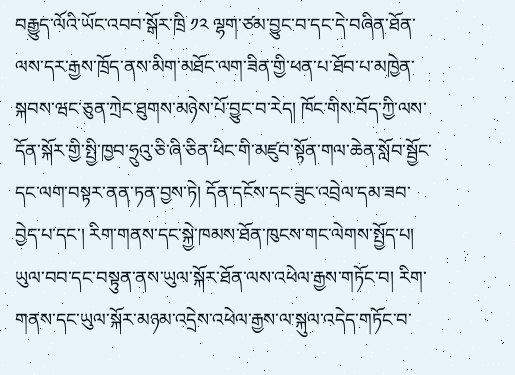བརྒྱུད་ལོའི་ཡོང་འབབ་སྒོར་ཁྲི ༡༢ ལྷག་ཙམ་བྱུང་བ་དང་དེ་བཞིན་ཐོན་ལས་དར་རྒྱས་ཁྲོད་ནས་མིག་མཐོང་ལག་ཟིན་གྱི་ཕན་པ་ཐོབ་པ་མཁྱེན་སྐབས་ཝང་ཅུན་ཀྲེང་ཐུགས་མཉེས་པོ་བྱུང་བ་རེད། ཁོང་གིས་བོད་ཀྱི་ལས་དོན་སྐོར་གྱི་སྤྱི་ཁྱབ་ཧྲུའུ་ཅི་ཞི་ཅིན་ཕིང་གི་མཛུབ་སྟོན་གལ་ཆེན་སློབ་སྦྱོང་དང་ལག་བསྟར་ནན་ཏན་བྱས་ཏེ། དོན་དངོས་དང་ཟུང་འབྲེལ་དམ་ཟབ་བྱེད་པ་དང་། རིག་གནས་དང་སྐྱེ་ཁམས་ཐོན་ཁུངས་གང་ལེགས་སྤྱོད་པ། ཡུལ་བབ་དང་བསྟུན་ནས་ཡུལ་སྐོར་ཐོན་ལས་འཕེལ་རྒྱས་གཏོང་བ། རིག་གནས་དང་ཡུལ་སྐོར་མཉམ་འདྲེས་འཕེལ་རྒྱས་ལ་སྐུལ་འདེད་གཏོང་བ་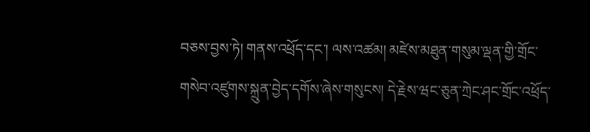བཅས་བྱས་ཏེ། གནས་འཕྲོད་དང་། ལས་འཚམ། མཛེས་མཐུན་གསུམ་ལྡན་གྱི་གྲོང་གསེབ་འཛུགས་སྐྲུན་བྱེད་དགོས་ཞེས་གསུངས། དེ་རྗེས་ཝང་ཅུན་ཀྲེང་ཤང་གྲོང་འཕྲོད་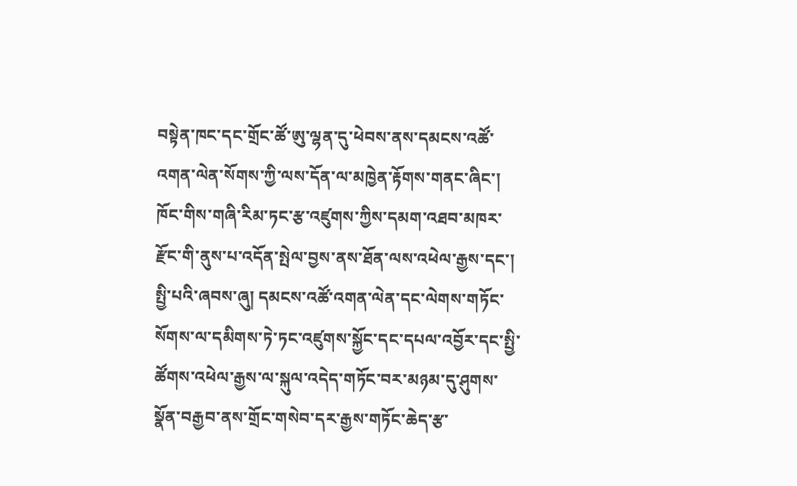བསྟེན་ཁང་དང་གྲོང་ཚོ་ཨུ་ལྷན་དུ་ཕེབས་ནས་དམངས་འཚོ་འགན་ལེན་སོགས་ཀྱི་ལས་དོན་ལ་མཁྱེན་རྟོགས་གནང་ཞིང་། ཁོང་གིས་གཞི་རིམ་ཏང་རྩ་འཛུགས་ཀྱིས་དམག་འཐབ་མཁར་རྫོང་གི་ནུས་པ་འདོན་སྤེལ་བྱས་ནས་ཐོན་ལས་འཕེལ་རྒྱས་དང་། སྤྱི་པའི་ཞབས་ཞུ། དམངས་འཚོ་འགན་ལེན་དང་ལེགས་གཏོང་སོགས་ལ་དམིགས་ཏེ་ཏང་འཛུགས་སྐྱོང་དང་དཔལ་འབྱོར་དང་སྤྱི་ཚོགས་འཕེལ་རྒྱས་ལ་སྐུལ་འདེད་གཏོང་བར་མཉམ་དུ་ཤུགས་སྣོན་བརྒྱབ་ནས་གྲོང་གསེབ་དར་རྒྱས་གཏོང་ཆེད་རྩ་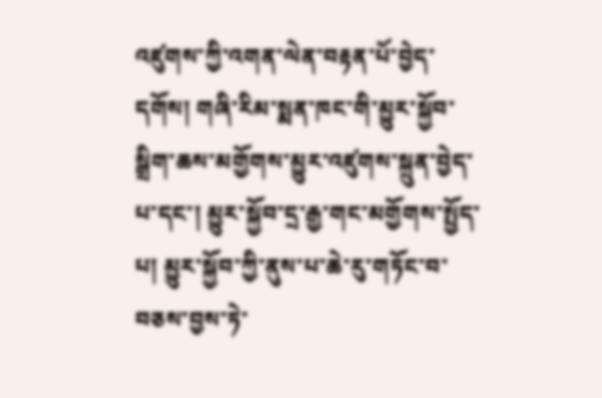འཛུགས་ཀྱི་འགན་ལེན་བརྟན་པོ་བྱེད་དགོས། གཞི་རིམ་སྨན་ཁང་གི་མྱུར་སྐྱོབ་སྒྲིག་ཆས་མགྱོགས་མྱུར་འཛུགས་སྐྲུན་བྱེད་པ་དང་། མྱུར་སྐྱོབ་དྲ་རྒྱ་གང་མགྱོགས་སྤྱོད་པ། མྱུར་སྐྱོབ་ཀྱི་ནུས་པ་ཆེ་རུ་གཏོང་བ་བཅས་བྱས་ཏེ་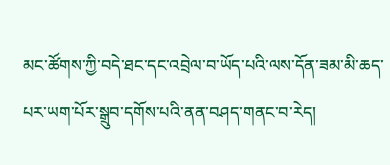མང་ཚོགས་ཀྱི་བདེ་ཐང་དང་འབྲེལ་བ་ཡོད་པའི་ལས་དོན་ཟམ་མི་ཆད་པར་ཡག་པོར་སྒྲུབ་དགོས་པའི་ནན་བཤད་གནང་བ་རེད།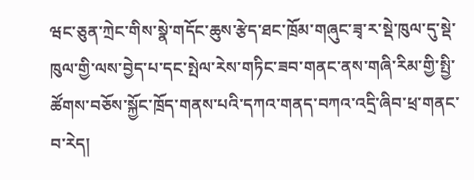ཝང་ཅུན་ཀྲེང་གིས་སྣེ་གདོང་ཆུས་རྩེད་ཐང་ཁྲོམ་གཞུང་ཟྭ་ར་སྡེ་ཁུལ་དུ་སྡེ་ཁུལ་གྱི་ལས་བྱེད་པ་དང་སྤེལ་རེས་གཏིང་ཟབ་གནང་ནས་གཞི་རིམ་གྱི་སྤྱི་ཚོགས་བཅོས་སྐྱོང་ཁྲོད་གནས་པའི་དཀའ་གནད་བཀའ་འདྲི་ཞིབ་ཕྲ་གནང་བ་རེད།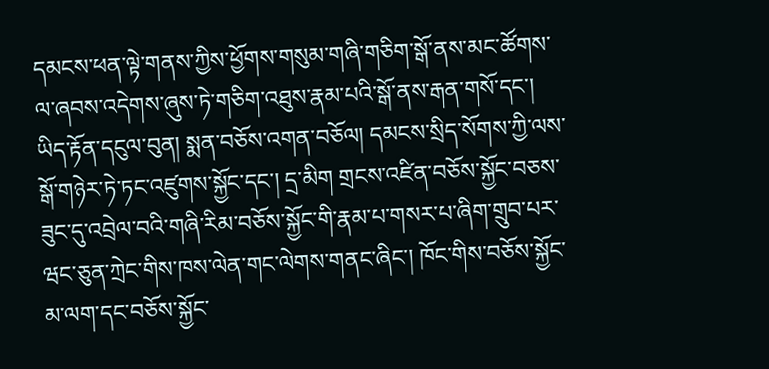དམངས་ཕན་ལྟེ་གནས་ཀྱིས་ཕྱོགས་གསུམ་གཞི་གཅིག་སྒོ་ནས་མང་ཚོགས་ལ་ཞབས་འདེགས་ཞུས་ཏེ་གཅིག་འཐུས་རྣམ་པའི་སྒོ་ནས་རྒན་གསོ་དང་། ཡིད་རྟོན་དངུལ་བུན། སྨན་བཅོས་འགན་བཅོལ། དམངས་སྲིད་སོགས་ཀྱི་ལས་སྒོ་གཉེར་ཏེ་ཏང་འཛུགས་སྐྱོང་དང་། དྲ་མིག གྲངས་འཛིན་བཅོས་སྐྱོང་བཅས་ཟུང་དུ་འབྲེལ་བའི་གཞི་རིམ་བཅོས་སྐྱོང་གི་རྣམ་པ་གསར་པ་ཞིག་གྲུབ་པར་ཝང་ཅུན་ཀྲེང་གིས་ཁས་ལེན་གང་ལེགས་གནང་ཞིང་། ཁོང་གིས་བཅོས་སྐྱོང་མ་ལག་དང་བཅོས་སྐྱོང་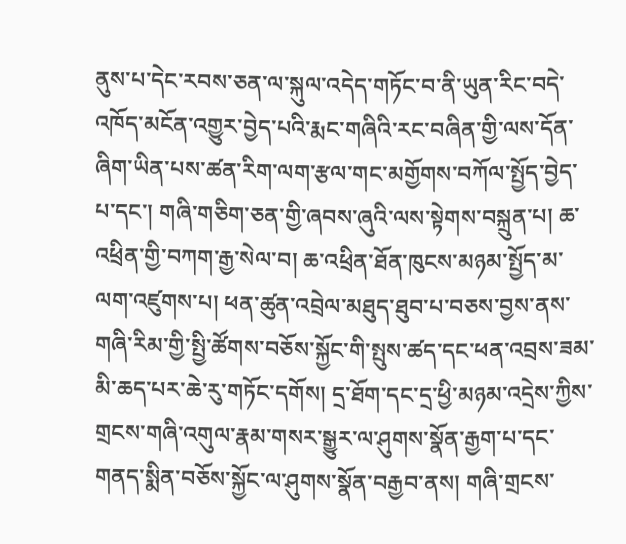ནུས་པ་དེང་རབས་ཅན་ལ་སྐུལ་འདེད་གཏོང་བ་ནི་ཡུན་རིང་བདེ་འཁོད་མངོན་འགྱུར་བྱེད་པའི་རྨང་གཞིའི་རང་བཞིན་གྱི་ལས་དོན་ཞིག་ཡིན་པས་ཚན་རིག་ལག་རྩལ་གང་མགྱོགས་བཀོལ་སྤྱོད་བྱེད་པ་དང་། གཞི་གཅིག་ཅན་གྱི་ཞབས་ཞུའི་ལས་སྟེགས་བསྐྲུན་པ། ཆ་འཕྲིན་གྱི་བཀག་རྒྱ་སེལ་བ། ཆ་འཕྲིན་ཐོན་ཁུངས་མཉམ་སྤྱོད་མ་ལག་འཛུགས་པ། ཕན་ཚུན་འབྲེལ་མཐུད་ཐུབ་པ་བཅས་བྱས་ནས་གཞི་རིམ་གྱི་སྤྱི་ཚོགས་བཅོས་སྐྱོང་གི་སྤུས་ཚད་དང་ཕན་འབྲས་ཟམ་མི་ཆད་པར་ཆེ་རུ་གཏོང་དགོས། དྲ་ཐོག་དང་དྲ་ཕྱི་མཉམ་འདྲེས་ཀྱིས་གྲངས་གཞི་འགུལ་རྣམ་གསར་སྒྱུར་ལ་ཤུགས་སྣོན་རྒྱག་པ་དང་གནད་སྨིན་བཅོས་སྐྱོང་ལ་ཤུགས་སྣོན་བརྒྱབ་ནས། གཞི་གྲངས་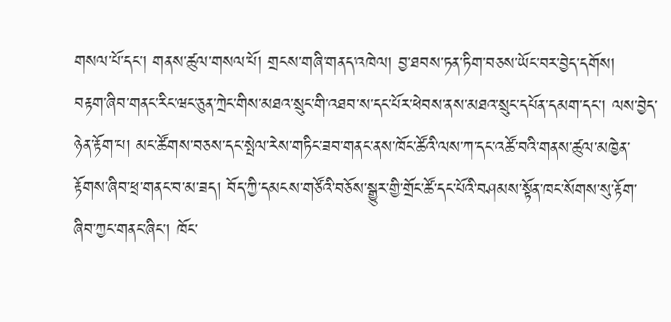གསལ་པོ་དང་། གནས་ཚུལ་གསལ་པོ། གྲངས་གཞི་གནད་འཁེལ། བྱ་ཐབས་ཏན་ཏིག་བཅས་ཡོང་བར་བྱེད་དགོས།
བརྟག་ཞིབ་གནང་རིང་ཝང་ཅུན་ཀྲེང་གིས་མཐའ་སྲུང་གི་འཐབ་ས་དང་པོར་ཕེབས་ནས་མཐའ་སྲུང་དཔོན་དམག་དང་། ལས་བྱེད་ཉེན་རྟོག་པ། མང་ཚོགས་བཅས་དང་སྤེལ་རེས་གཏིང་ཟབ་གནང་ནས་ཁོང་ཚོའི་ལས་ཀ་དང་འཚོ་བའི་གནས་ཚུལ་མཁྱེན་རྟོགས་ཞིབ་ཕྲ་གནང་བ་མ་ཟད། བོད་ཀྱི་དམངས་གཙོའི་བཅོས་སྒྱུར་གྱི་གྲོང་ཚོ་དང་པོའི་བཤམས་སྟོན་ཁང་སོགས་སུ་རྟོག་ཞིབ་ཀྱང་གནང་ཞིང་། ཁོང་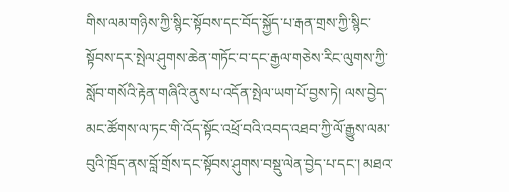གིས་ལམ་གཉིས་ཀྱི་སྙིང་སྟོབས་དང་བོད་སྐྱོད་པ་རྒན་གྲས་ཀྱི་སྙིང་སྟོབས་དར་སྤེལ་ཤུགས་ཆེན་གཏོང་བ་དང་རྒྱལ་གཅེས་རིང་ལུགས་ཀྱི་སློབ་གསོའི་རྟེན་གཞིའི་ནུས་པ་འདོན་སྤེལ་ཡག་པོ་བྱས་ཏེ། ལས་བྱེད་མང་ཚོགས་ལ་ཏང་གི་འོད་སྟོང་འཕྲོ་བའི་འབད་འཐབ་ཀྱི་ལོ་རྒྱུས་ལམ་བུའི་ཁྲོད་ནས་བློ་གྲོས་དང་སྟོབས་ཤུགས་བསྡུ་ལེན་བྱེད་པ་དང་། མཐའ་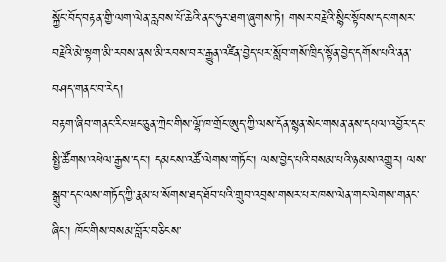སྐྱོང་བོད་བརྟན་གྱི་ལག་ལེན་རླབས་པོ་ཆེའི་ནང་ཧུར་ཐག་ཞུགས་ཏེ། གསར་བརྗེའི་སྙིང་སྟོབས་དང་གསར་བརྗེའི་མེ་སྟག་མི་རབས་ནས་མི་རབས་བར་རྒྱུན་འཛིན་བྱེད་པར་སློབ་གསོ་ཁྲིད་སྟོན་བྱེད་དགོས་པའི་ནན་བཤད་གནང་བ་རེད།
བརྟག་ཞིབ་གནང་རིང་ཝང་ཅུན་ཀྲེང་གིས་ལྷོ་ཁ་གྲོང་ཨུད་ཀྱི་ལས་དོན་སྙན་སེང་གསན་ནས་དཔལ་འབྱོར་དང་སྤྱི་ཚོགས་འཕེལ་རྒྱས་དང་། དམངས་འཚོ་ལེགས་གཏོང་། ལས་བྱེད་པའི་བསམ་པའི་ཉམས་འགྱུར། ལས་སྒྲུབ་དང་ལས་གཏོད་ཀྱི་རྣམ་པ་སོགས་ཐད་ཐོབ་པའི་གྲུབ་འབྲས་གསར་པར་ཁས་ལེན་གང་ལེགས་གནང་ཞིང་། ཁོང་གིས་བསམ་བློར་བཅིངས་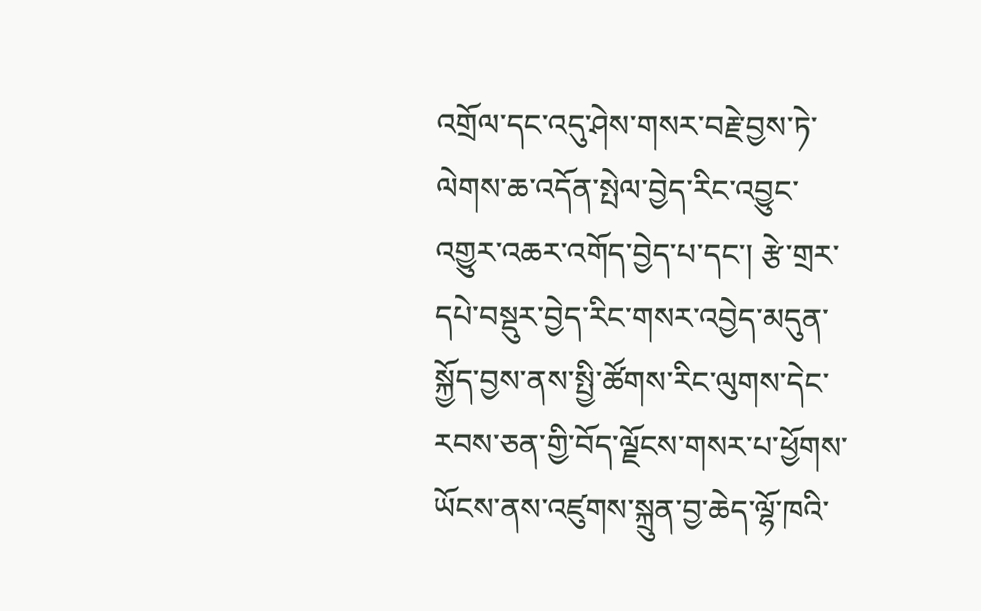འགྲོལ་དང་འདུ་ཤེས་གསར་བརྗེ་བྱས་ཏེ་ལེགས་ཆ་འདོན་སྤེལ་བྱེད་རིང་འབྱུང་འགྱུར་འཆར་འགོད་བྱེད་པ་དང་། རྩེ་གྲར་དཔེ་བསྡུར་བྱེད་རིང་གསར་འབྱེད་མདུན་སྐྱོད་བྱས་ནས་སྤྱི་ཚོགས་རིང་ལུགས་དེང་རབས་ཅན་གྱི་བོད་ལྗོངས་གསར་པ་ཕྱོགས་ཡོངས་ནས་འཛུགས་སྐྲུན་བྱ་ཆེད་ལྷོ་ཁའི་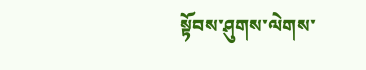སྟོབས་ཤུགས་ལེགས་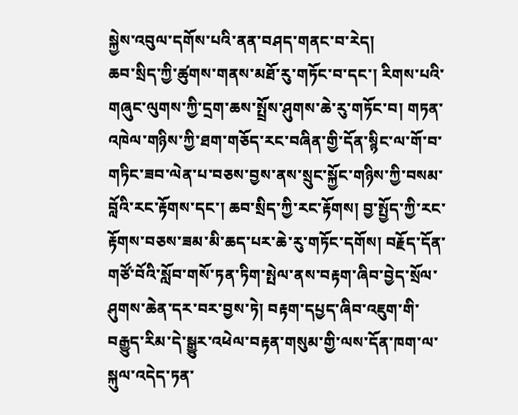སྐྱེས་འབུལ་དགོས་པའི་ནན་བཤད་གནང་བ་རེད།
ཆབ་སྲིད་ཀྱི་ཚུགས་གནས་མཐོ་རུ་གཏོང་བ་དང་། རིགས་པའི་གཞུང་ལུགས་ཀྱི་དྲག་ཆས་སྤྲོས་ཤུགས་ཆེ་རུ་གཏོང་བ། གཏན་འཁེལ་གཉིས་ཀྱི་ཐག་གཅོད་རང་བཞིན་གྱི་དོན་སྙིང་ལ་གོ་བ་གཏིང་ཟབ་ལེན་པ་བཅས་བྱས་ནས་སྲུང་སྐྱོང་གཉིས་ཀྱི་བསམ་བློའི་རང་རྟོགས་དང་། ཆབ་སྲིད་ཀྱི་རང་རྟོགས། བྱ་སྤྱོད་ཀྱི་རང་རྟོགས་བཅས་ཟམ་མི་ཆད་པར་ཆེ་རུ་གཏོང་དགོས། བརྗོད་དོན་གཙོ་བོའི་སློབ་གསོ་ཏན་ཏིག་སྤེལ་ནས་བརྟག་ཞིབ་བྱེད་སྲོལ་ཤུགས་ཆེན་དར་བར་བྱས་ཏེ། བརྟག་དཔྱད་ཞིབ་འཇུག་གི་བརྒྱུད་རིམ་དེ་སྒྱུར་འཕེལ་བརྟན་གསུམ་གྱི་ལས་དོན་ཁག་ལ་སྐུལ་འདེད་ཏན་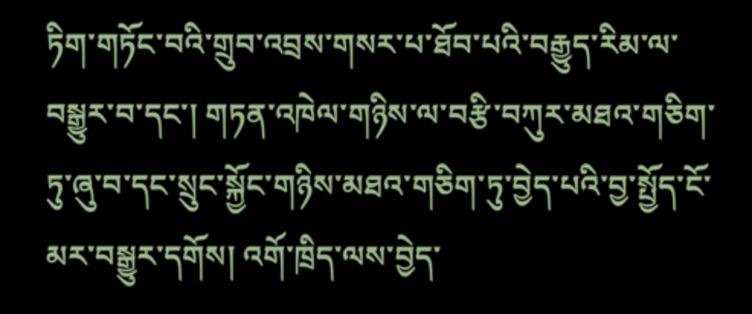ཏིག་གཏོང་བའི་གྲུབ་འབྲས་གསར་པ་ཐོབ་པའི་བརྒྱུད་རིམ་ལ་བསྒྱུར་བ་དང་། གཏན་འཁེལ་གཉིས་ལ་བརྩི་བཀུར་མཐའ་གཅིག་ཏུ་ཞུ་བ་དང་སྲུང་སྐྱོང་གཉིས་མཐའ་གཅིག་ཏུ་བྱེད་པའི་བྱ་སྤྱོད་ངོ་མར་བསྒྱུར་དགོས། འགོ་ཁྲིད་ལས་བྱེད་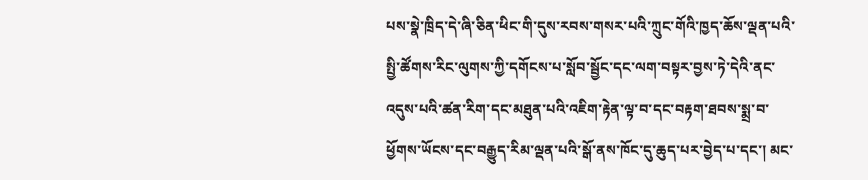པས་སྣེ་ཁྲིད་དེ་ཞི་ཅིན་ཕིང་གི་དུས་རབས་གསར་པའི་ཀྲུང་གོའི་ཁྱད་ཆོས་ལྡན་པའི་སྤྱི་ཚོགས་རིང་ལུགས་ཀྱི་དགོངས་པ་སློབ་སྦྱོང་དང་ལག་བསྟར་བྱས་ཏེ་དེའི་ནང་འདུས་པའི་ཚན་རིག་དང་མཐུན་པའི་འཇིག་རྟེན་ལྟ་བ་དང་བརྟག་ཐབས་སྨྲ་བ་ཕྱོགས་ཡོངས་དང་བརྒྱུད་རིམ་ལྡན་པའི་སྒོ་ནས་ཁོང་དུ་ཆུད་པར་བྱེད་པ་དང་། མང་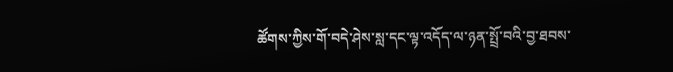ཚོགས་ཀྱིས་གོ་བདེ་ཤེས་སླ་དང་ལྟ་འདོད་ལ་ཉན་སྤྲོ་བའི་བྱ་ཐབས་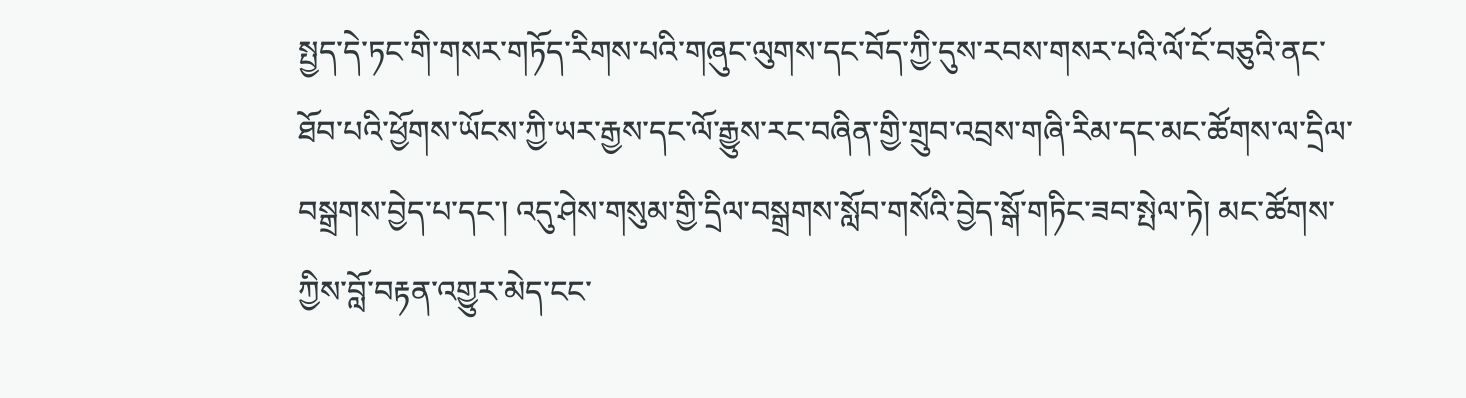སྤྱད་དེ་ཏང་གི་གསར་གཏོད་རིགས་པའི་གཞུང་ལུགས་དང་བོད་ཀྱི་དུས་རབས་གསར་པའི་ལོ་ངོ་བཅུའི་ནང་ཐོབ་པའི་ཕྱོགས་ཡོངས་ཀྱི་ཡར་རྒྱས་དང་ལོ་རྒྱུས་རང་བཞིན་གྱི་གྲུབ་འབྲས་གཞི་རིམ་དང་མང་ཚོགས་ལ་དྲིལ་བསྒྲགས་བྱེད་པ་དང་། འདུ་ཤེས་གསུམ་གྱི་དྲིལ་བསྒྲགས་སློབ་གསོའི་བྱེད་སྒོ་གཏིང་ཟབ་སྤེལ་ཏེ། མང་ཚོགས་ཀྱིས་བློ་བརྟན་འགྱུར་མེད་ངང་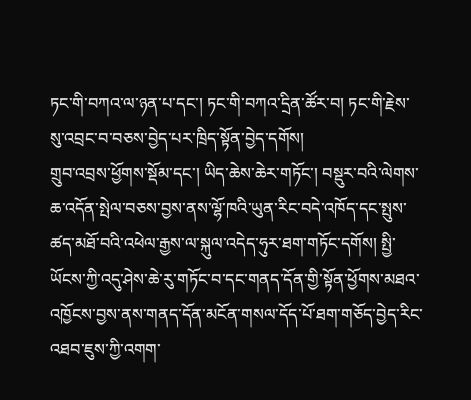ཏང་གི་བཀའ་ལ་ཉན་པ་དང་། ཏང་གི་བཀའ་དྲིན་ཚོར་བ། ཏང་གི་རྗེས་སུ་འབྲང་བ་བཅས་བྱེད་པར་ཁྲིད་སྟོན་བྱེད་དགོས།
གྲུབ་འབྲས་ཕྱོགས་སྡོམ་དང་། ཡིད་ཆེས་ཆེར་གཏོང་། བསྡུར་བའི་ལེགས་ཆ་འདོན་སྤེལ་བཅས་བྱས་ནས་ལྷོ་ཁའི་ཡུན་རིང་བདེ་འཁོད་དང་སྤུས་ཚད་མཐོ་བའི་འཕེལ་རྒྱས་ལ་སྐུལ་འདེད་ཧུར་ཐག་གཏོང་དགོས། སྤྱི་ཡོངས་ཀྱི་འདུ་ཤེས་ཆེ་རུ་གཏོང་བ་དང་གནད་དོན་གྱི་སྟོན་ཕྱོགས་མཐའ་འཁྱོངས་བྱས་ནས་གནད་དོན་མངོན་གསལ་དོད་པོ་ཐག་གཅོད་བྱེད་རིང་འཐབ་ཇུས་ཀྱི་འགག་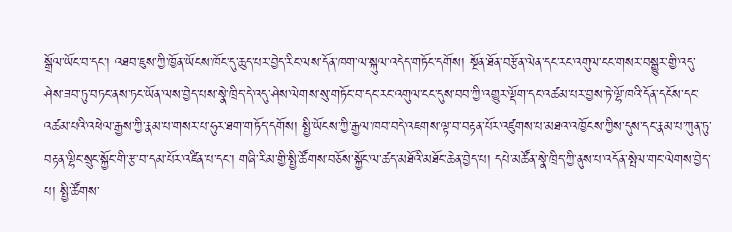སྒྲོལ་ཡོང་བ་དང་། འཐབ་ཇུས་ཀྱི་ཁྱོན་ཡོངས་ཁོང་དུ་ཆུད་པར་བྱེད་རིང་ལས་དོན་ཁག་ལ་སྐུལ་འདེད་གཏོང་དགོས། སྔོན་ཐོན་བརྩོན་ལེན་དང་རང་འགུལ་ངང་གསར་བསྒྱུར་གྱི་འདུ་ཤེས་ཟབ་ཏུ་བཏང་ནས་ཏང་ཡོན་ལས་བྱེད་པས་སྣེ་ཁྲིད་དེ་འདུ་ཤེས་ལེགས་སུ་གཏོང་བ་དང་རང་འགུལ་ངང་དུས་བབ་ཀྱི་འགྱུར་ལྡོག་དང་འཚམ་པར་བྱས་ཏེ་ལྷོ་ཁའི་དོན་དངོས་དང་འཚམ་པའི་འཕེལ་རྒྱས་ཀྱི་རྣམ་པ་གསར་པ་ཧུར་ཐག་གཏོད་དགོས། སྤྱི་ཡོངས་ཀྱི་རྒྱལ་ཁབ་བདེ་འཇགས་ལྟ་བ་བརྟན་པོར་འཛུགས་པ་མཐའ་འཁྱོངས་ཀྱིས་དུས་དང་རྣམ་པ་ཀུན་ཏུ་བརྟན་ལྷིང་སྲུང་སྐྱོང་གི་རྩ་བ་དམ་པོར་འཛིན་པ་དང་། གཞི་རིམ་གྱི་སྤྱི་ཚོགས་བཅོས་སྐྱོང་ལ་ཚད་མཐོའི་མཐོང་ཆེན་བྱེད་པ། དཔེ་མཚོན་སྣེ་ཁྲིད་ཀྱི་ནུས་པ་འདོན་སྤེལ་གང་ལེགས་བྱེད་པ། སྤྱི་ཚོགས་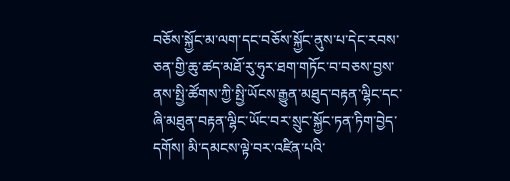བཅོས་སྐྱོང་མ་ལག་དང་བཅོས་སྐྱོང་ནུས་པ་དེང་རབས་ཅན་གྱི་ཆུ་ཚད་མཐོ་རུ་ཧུར་ཐག་གཏོང་བ་བཅས་བྱས་ནས་སྤྱི་ཚོགས་ཀྱི་སྤྱི་ཡོངས་རྒྱུན་མཐུད་བརྟན་ལྷིང་དང་ཞི་མཐུན་བརྟན་ལྷིང་ཡོང་བར་སྲུང་སྐྱོང་ཏན་ཏིག་བྱེད་དགོས། མི་དམངས་ལྟེ་བར་འཛིན་པའི་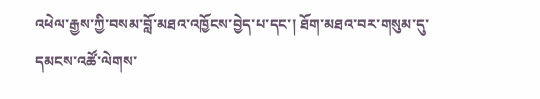འཕེལ་རྒྱས་ཀྱི་བསམ་བློ་མཐའ་འཁྱོངས་བྱེད་པ་དང་། ཐོག་མཐའ་བར་གསུམ་དུ་དམངས་འཚོ་ལེགས་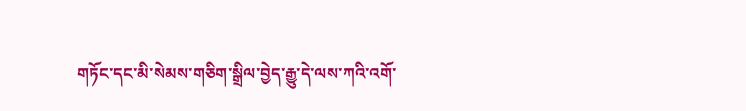གཏོང་དང་མི་སེམས་གཅིག་སྒྲིལ་བྱེད་རྒྱུ་དེ་ལས་ཀའི་འགོ་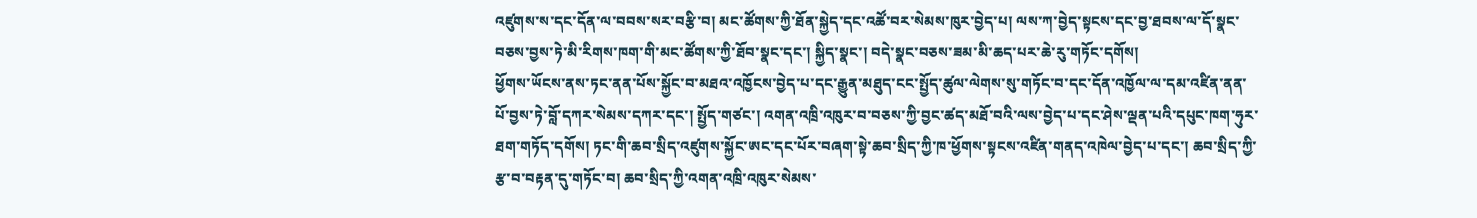འཛུགས་ས་དང་དོན་ལ་བབས་སར་བརྩི་བ། མང་ཚོགས་ཀྱི་ཐོན་སྐྱེད་དང་འཚོ་བར་སེམས་ཁུར་བྱེད་པ། ལས་ཀ་བྱེད་སྟངས་དང་བྱ་ཐབས་ལ་དོ་སྣང་བཅས་བྱས་ཏེ་མི་རིགས་ཁག་གི་མང་ཚོགས་ཀྱི་ཐོབ་སྣང་དང་། སྐྱིད་སྣང་། བདེ་སྣང་བཅས་ཟམ་མི་ཆད་པར་ཆེ་རུ་གཏོང་དགོས།
ཕྱོགས་ཡོངས་ནས་ཏང་ནན་པོས་སྐྱོང་བ་མཐའ་འཁྱོངས་བྱེད་པ་དང་རྒྱུན་མཐུད་ངང་སྤྱོད་ཚུལ་ལེགས་སུ་གཏོང་བ་དང་དོན་འཁྱོལ་ལ་དམ་འཛིན་ནན་པོ་བྱས་ཏེ་བློ་དཀར་སེམས་དཀར་དང་། སྤྱོད་གཙང་། འགན་འཁྲི་འཁུར་བ་བཅས་ཀྱི་བྱང་ཚད་མཐོ་བའི་ལས་བྱེད་པ་དང་ཤེས་ལྡན་པའི་དཔུང་ཁག་ཧུར་ཐག་གཏོད་དགོས། ཏང་གི་ཆབ་སྲིད་འཛུགས་སྐྱོང་ཨང་དང་པོར་བཞག་སྟེ་ཆབ་སྲིད་ཀྱི་ཁ་ཕྱོགས་སྟངས་འཛིན་གནད་འཁེལ་བྱེད་པ་དང་། ཆབ་སྲིད་ཀྱི་རྩ་བ་བརྟན་དུ་གཏོང་བ། ཆབ་སྲིད་ཀྱི་འགན་འཁྲི་འཁུར་སེམས་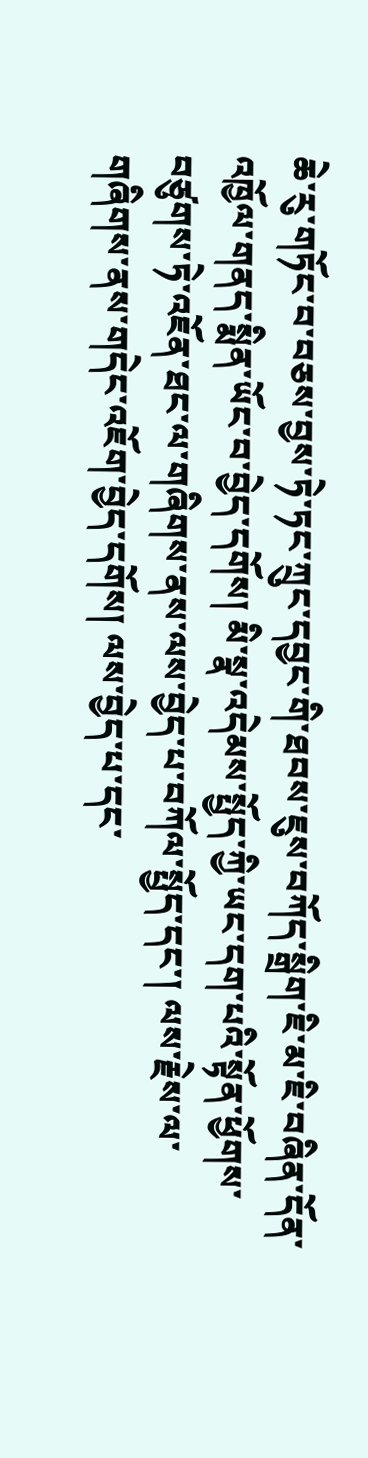ཆེ་རུ་གཏོང་བ་བཅས་བྱས་ཏེ་ཏང་ཀྲུང་དབྱང་གི་ཐབས་ཇུས་བཀོད་སྒྲིག་ཇི་མ་ཇི་བཞིན་དོན་འཁྱོལ་གནད་སྨིན་ཡོང་བ་བྱེད་དགོས། མི་སྣ་འདེམས་སྤྱོད་ཀྱི་ཡང་དག་པའི་སྟོན་ཕྱོགས་བཙུགས་ཏེ་འཇོན་ཐང་ལ་གཞིགས་ནས་ལས་བྱེད་པ་བཀོལ་སྤྱོད་དང་། ལས་རྗེས་ལ་གཞིགས་ནས་གདེང་འཇོག་བྱེད་དགོས། ལས་བྱེད་པ་དང་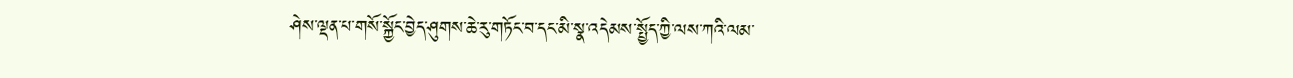ཤེས་ལྡན་པ་གསོ་སྐྱོང་བྱེད་ཤུགས་ཆེ་རུ་གཏོང་བ་དང་མི་སྣ་འདེམས་སྤྱོད་ཀྱི་ལས་ཀའི་ལམ་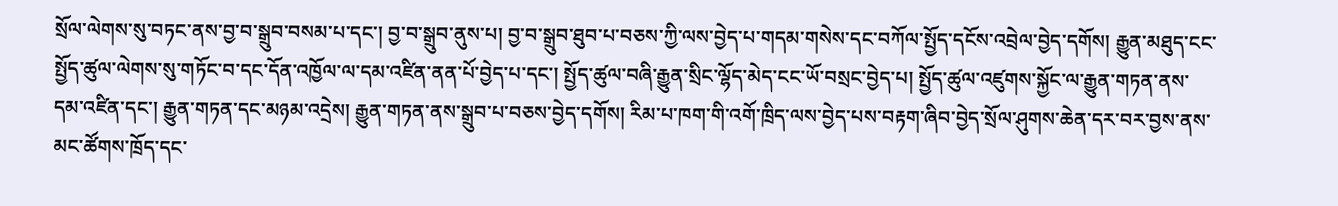སྲོལ་ལེགས་སུ་བཏང་ནས་བྱ་བ་སྒྲུབ་བསམ་པ་དང་། བྱ་བ་སྒྲུབ་ནུས་པ། བྱ་བ་སྒྲུབ་ཐུབ་པ་བཅས་ཀྱི་ལས་བྱེད་པ་གདམ་གསེས་དང་བཀོལ་སྤྱོད་དངོས་འབྲེལ་བྱེད་དགོས། རྒྱུན་མཐུད་ངང་སྤྱོད་ཚུལ་ལེགས་སུ་གཏོང་བ་དང་དོན་འཁྱོལ་ལ་དམ་འཛིན་ནན་པོ་བྱེད་པ་དང་། སྤྱོད་ཚུལ་བཞི་རྒྱུན་སྲིང་ལྷོད་མེད་ངང་ཡོ་བསྲང་བྱེད་པ། སྤྱོད་ཚུལ་འཛུགས་སྐྱོང་ལ་རྒྱུན་གཏན་ནས་དམ་འཛིན་དང་། རྒྱུན་གཏན་དང་མཉམ་འདྲེས། རྒྱུན་གཏན་ནས་སྒྲུབ་པ་བཅས་བྱེད་དགོས། རིམ་པ་ཁག་གི་འགོ་ཁྲིད་ལས་བྱེད་པས་བརྟག་ཞིབ་བྱེད་སྲོལ་ཤུགས་ཆེན་དར་བར་བྱས་ནས་མང་ཚོགས་ཁྲོད་དང་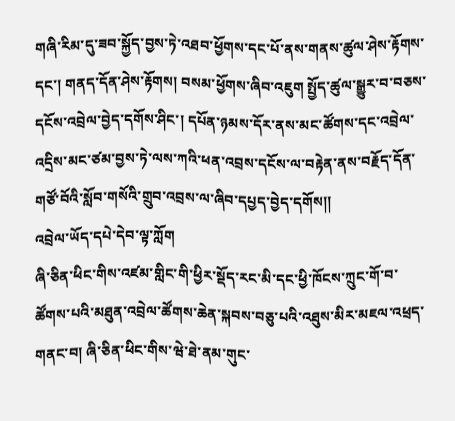གཞི་རིམ་དུ་ཟབ་སྐྱོད་བྱས་ཏེ་འཐབ་ཕྱོགས་དང་པོ་ནས་གནས་ཚུལ་ཤེས་རྟོགས་དང་། གནད་དོན་ཤེས་རྟོགས། བསམ་ཕྱོགས་ཞིབ་འཇུག སྤྱོད་ཚུལ་སྒྱུར་བ་བཅས་དངོས་འབྲེལ་བྱེད་དགོས་ཤིང་། དཔོན་ཉམས་དོར་ནས་མང་ཚོགས་དང་འབྲེལ་འདྲིས་མང་ཙམ་བྱས་ཏེ་ལས་ཀའི་ཕན་འབྲས་དངོས་ལ་བརྟེན་ནས་བརྗོད་དོན་གཙོ་བོའི་སློབ་གསོའི་གྲུབ་འབྲས་ལ་ཞིབ་དཔྱད་བྱེད་དགོས།།
འབྲེལ་ཡོད་དཔེ་དེབ་ལྟ་ཀློག
ཞི་ཅིན་ཕིང་གིས་འཛམ་གླིང་གི་ཕྱིར་སྡོད་རང་མི་དང་ཕྱི་ཁོངས་ཀྲུང་གོ་བ་ཚོགས་པའི་མཐུན་འབྲེལ་ཚོགས་ཆེན་སྐབས་བཅུ་པའི་འཐུས་མིར་མཇལ་འཕྲད་གནང་བ། ཞི་ཅིན་ཕིང་གིས་ཝེ་ཐེ་ནམ་གུང་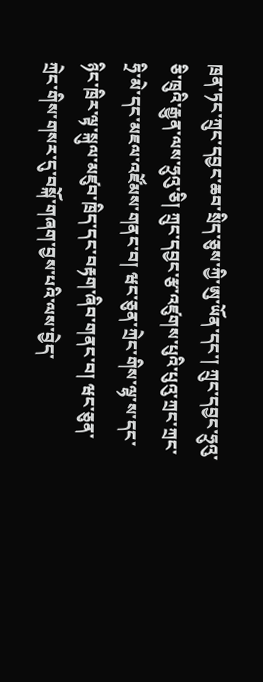ཁྲན་ཏང་ཀྲུང་དབྱང་ཆབ་སྲིད་ཅུས་ཀྱི་ཨུ་ཡོན་དང་། ཀྲུང་དབྱང་ཧྲུའུ་ཅི་ཁྲུའི་རྒྱུན་ལས་ཧྲུའུ་ཅི། ཀྲུང་དབྱང་རྩ་འཛུགས་པུའི་པུའུ་ཀྲང་ཀྲང་ཧྲི་མེ་དང་མཇལ་འཛོམས་གནང་བ། ཝང་ཅུན་ཀྲེང་གིས་ལྷ་ས་དང་ཉིང་ཁྲིར་ལྟ་སྐུལ་མཛུབ་ཁྲིད་དང་བརྟག་ཞིབ་གནང་བ། ཝང་ཅུན་ཀྲེང་གིས་གསར་དུ་བསྐོ་གཞག་བྱས་པའི་ལས་བྱེད་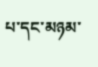པ་དང་མཉམ་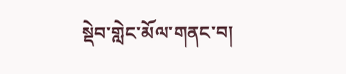སྡེབ་གླེང་མོལ་གནང་བ།